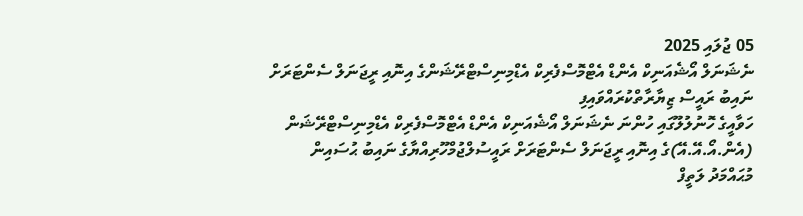05 ޖުލައި 2025
ނެޝަނަލް އޯޝެއަނިކް އެންޑް އެޓްމޮސްފެރިކް އެޑްމިނިސްޓްރޭޝަންގެ އިނޮއި ރީޖަނަލް ސެންޓަރަށް ނައިބު ރައީސް ޒިޔާރާތްކުރައްވައިފި
ހަވާއީގެ ހޮނުލުލޫގައި ހުންނަ ނެޝަނަލް އޯޝެއަނިކް އެންޑް އެޓްމޮސްފެރިކް އެޑްމިނިސްޓްރޭޝަން (އެން.އޯ.އޭ.އޭ)ގެ އިނޮއި ރީޖަނަލް ސެންޓަރަށް ރައީސުލްޖުމްހޫރިއްޔާގެ ނައިބު ޙުސައިން މުޙައްމަދު ލަތީފް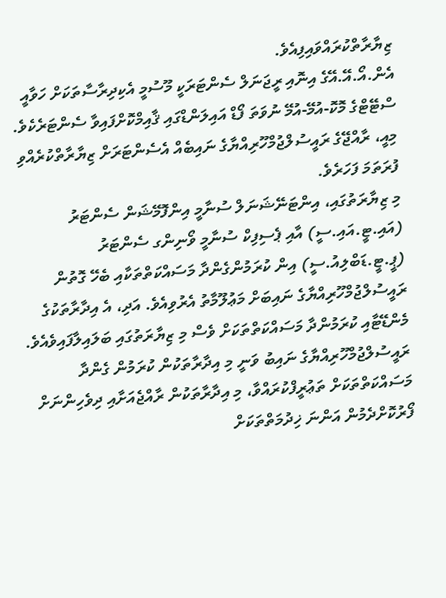ޒިޔާރާތްކުރައްވައިފިއެވެ.
އެން.އޯ.އޭ.އޭގެ އިނޮއި ރީޖަނަލް ސެންޓަރަކީ މޫސުމީ އެކިދިރާސާތަކަށް ހަވާއީ ސްޓޭޓްގެ މޮކޮ-އުމޭ-އުމޭ ނުވަތަ ފޯޑް އައިލަންޑްގައި ޤާއިމްކޮށްފައިވާ ސެންޓަރެކެވެ. މިއީ، ރާއްޖޭގެ ރައީސުލްޖުމްހޫރިއްޔާގެ ނައިބެއް އެސެންޓަރަށް ޒިޔާރާތްކުރެއްވި ފުރަތަމަ ފަހަރެވެ.
މި ޒިޔާރަތުގައި، އިންޓަނޭޝަނަލް ސުނާމީ އިންފޮމޭޝަން ސެންޓަރު (އައި.ޓީ.އައި.ސީ) އާއި ޕެސިފިކް ސުނާމީ ވޯނިންގ ސެންޓަރު (ޕީ.ޓީ.ޑަބްލިއު.ސީ) އިން ކުރަމުންގެންދާ މަސައްކަތްތަކާއި ބެހޭ ގޮތުން ރައީސުލްޖުމްހޫރިއްޔާގެ ނައިބަށް މަޢުލޫމާތު އެރުވިއެވެ. އަދި، އެ އިދާރާތަކުގެ މެންޑޭޓާއި ކުރަމުންދާ މަސައްކަތްތަކަށް ވެސް މި ޒިޔާރަތުގައި ބަލައިލާފައިވެއެވެ. ރައީސުލްޖުމްހޫރިއްޔާގެ ނައިބު ވަނީ މި އިދާރާތަކުން ކުރަމުން ގެންދާ މަސައްކަތްތަކަށް ތަޢުރީފްކުރައްވާ، މި އިދާރާތަކުން ރާއްޖެއަށާއި ދިވެހިންނަށް ފޯރުކޮށްދެމުން އަންނަ ޚިދުމަތްތަކަށް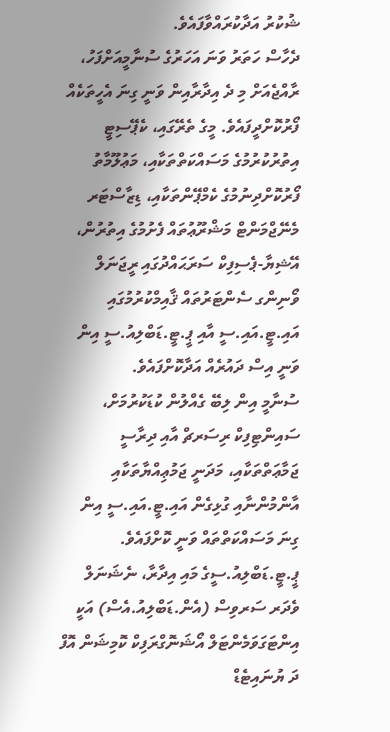ޝުކުރު އަދާކުރައްވާފައެވެ.
ދެހާސް ހަތަރު ވަނަ އަހަރުގެ ސުނާމީއަށްފަހު، ރާއްޖެއަށް މި ދެ އިދާރާއިން ވަނީ ގިނަ އެހީތަކެއް ފޯރުކޮށްދީފައެވެ. މީގެ ތެރޭގައި، ކެޕޭސިޓީ އިތުރުކުރުމުގެ މަސައްކަތްތަކާއި، މަޢުލޫމާތު ފޯރުކޮށްދިނުމުގެ ކެމްޕޭންތަކާއި، ޑިޒާސްޓަރ މެނޭޖްމަންޓް މަޝްރޫޢުތައް ފެށުމުގެ އިތުރުން، އޭޝިޔާ-ޕެސިފިކް ސަރަޙައްދުގައި ރީޖަނަލް ވޯނިންގ ސެންޓަރުތައް ޤާއިމްކުރުމުގައި އައި.ޓީ.އައި.ސީ އާއި ޕީ.ޓީ.ޑަބްލިއު.ސީ އިން ވަނީ އިސް ދައުރެއް އަދާކޮށްފައެވެ.
ސުނާމީ އިން ލިބޭ ގެއްލުން ކުޑަކުރުމަށް، ސައިންޓިފިކް ރިސަރޗް އާއި ދިރާސީ ޖަމާޢަތްތަކާއި، މަދަނީ ޖަމުޢިއްޔާތަކާއި އާންމުންނާއި ގުޅިގެން އައި.ޓީ.އައި.ސީ އިން ގިނަ މަސައްކަތްތައް ވަނީ ކޮށްފައެވެ. ޕީ.ޓީ.ޑަބްލިއު.ސީގެ މައި އިދާރާ، ނެޝަނަލް ވެދަރ ސަރވިސް (އެން.ޑަބްލިއު.އެސް) އަކީ އިންޓަގަވަމެންޓަލް އޯޝަނޮގްރަފިކް ކޮމިޝަން އޮފް ދަ ޔުނައިޓެޑް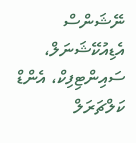ނޭޝަންސް އެޑިއުކޭޝަނަލް، ސައިންޓިފިކް، އެންޑް ކަލްޗަރަލް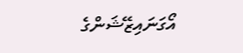އޯގަނައިޒޭޝަންގެ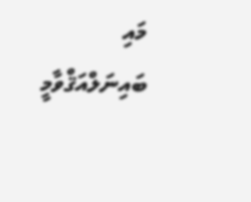މައި ބައިނަލްއަޤްވާމީ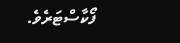ފޯކާސްޓަރެވެ.